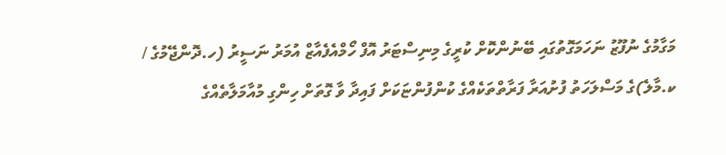މަގާމުގެ ނުފޫޒު ނަހަމަގޮތުގައި ބޭނުންކޮށް ކުރީގެ މިނިސްޓަރު އޮފް ހޯމްއެފެއާޒް އުމަރު ނަސީރު (ހ.ދޮންޖޭމުގެ / ކ.މާލެ)ގެ މަސްލަހަތު ފުށުއަރާ ފަރާތްތަކެއްގެ ކުންފުންޏަކަށް ފައިދާ ވާ ގޮތަށް ހިންގި މުއާމަލާތެއްގެ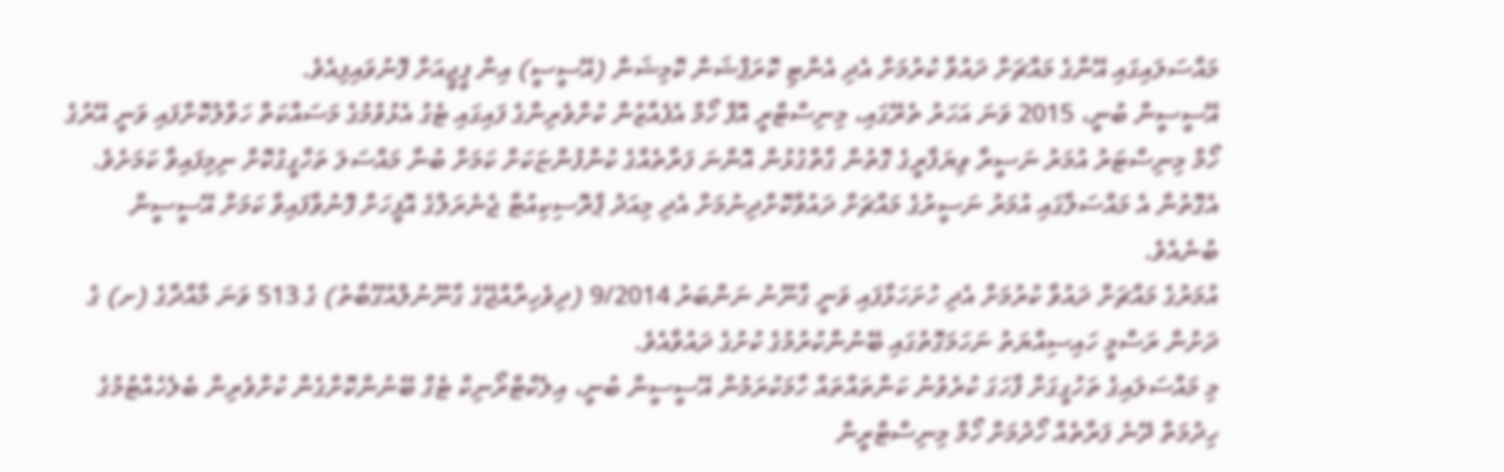މައްސަލައިގައި އޭނާގެ މައްޗަށް ދައުވާ ކުރުމަށް އެދި އެންޓި ކޮރަޕްޝަން ކޮމިޝަން (އޭސީސީ) އިން ޕީޖީއަށް ފޮނުވައިފިއެވެ.
އޭސީސީން ބުނީ، 2015 ވަނަ އަހަރު ތެރޭގައި، މިނިސްޓްރީ އޮފް ހޯމް އެފެއާޒުން ކުށްވެރިންގެ ފައިގައި ޓެގު އެޅުވުމުގެ މަސައްކަތް ހަވާލުކޮށްފައި ވަނީ އޭރުގެ ހޯމް މިނިސްޓަރު އުމަރު ނަސީރާ ވިޔަފާރީގެ ގޮތުން ގާތްގުޅުން އޮންނަ ފަރާތެއްގެ ކުންފުންޏަކަށް ކަމަށް ބުނާ މައްސަލަ ތަހްގީގުކޮށް ނިމިފައިވާ ކަމަށެވެ. އެގޮތުން އެ މައްސަލާގައި އުމަރު ނަސީރުގެ މައްޗަށް ދައުވާކޮށްދިނުމަށް އެދި މިއަދު ޕްރޮސިކިއުޓާ ޖެނެރަލްގެ އޮފީހަށް ފޮނުވާފައިވާ ކަމަށް އޭސީސީން ބުނެއެވެ.
އުމަރުގެ މައްޗަށް ދައުވާ ކުރުމަށް އެދި ހުށަހަޅާފައި ވަނީ ގާނޫނު ނަންބަރު 9/2014 (ދިވެހިރާއްޖޭގެ ގާނޫނުލްއުގޫބާތު) ގެ 513 ވަނަ މާއްދާގެ (ށ) ގެ ދަށުން ރަސްމީ ހައިސިއްޔަތު ނަހަމަގޮތުގައި ބޭނުންކުރުމުގެ ކުށުގެ ދައުވާއެވެ.
މި މައްސަލައިގެ ތަހުގީގަށް ފާހަގަ ކުރެވުނު ކަންތައްތައް ހާމަކުރަމުން އޭސީސީން ބުނީ، އިލެކްޓްރޯނިކް ޓެގް ބޭނުންކޮށްގެން ކުށްވެރިން ބެލެހެއްޓުމުގެ ހިދުމަތް ދޭނެ ފަރާތެއް ހޯދުމަށް ހޯމް މިނިސްޓްރީން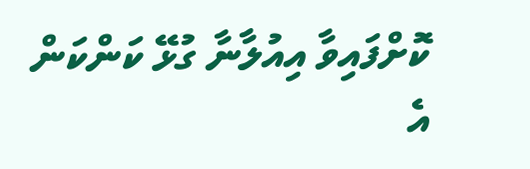ކޮށްފައިވާ އިއުލާނާ ގުޅޭ ކަންކަން އެ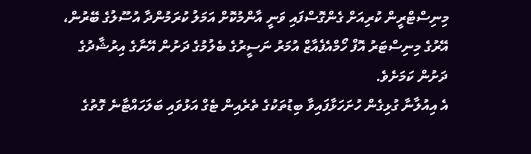މިނިސްޓްރީން ކުރިއަށް ގެންގޮސްފައި ވަނީ އާންމުކޮށް އަމަލު ކުރަމުންދާ އުސޫލުގެ ބޭރުން، އޭރުގެ މިނިސްޓަރު އޮފް ހޯމްއެފެއާޒް އުމަރު ނަސީރުގެ ބެލުމުގެ ދަށުން އޭނާގެ އިރުޝާދުގެ ދަށުން ކަމަށެވެ.
އެ އިއުލާނާ ގުޅިގެން ހުށަހަޅާފައިވާ ބިޑުތަކުގެ ތެރެއިން ޓެގް އަޅުވައި ބަލަހައްޓާނެ ގޮތުގެ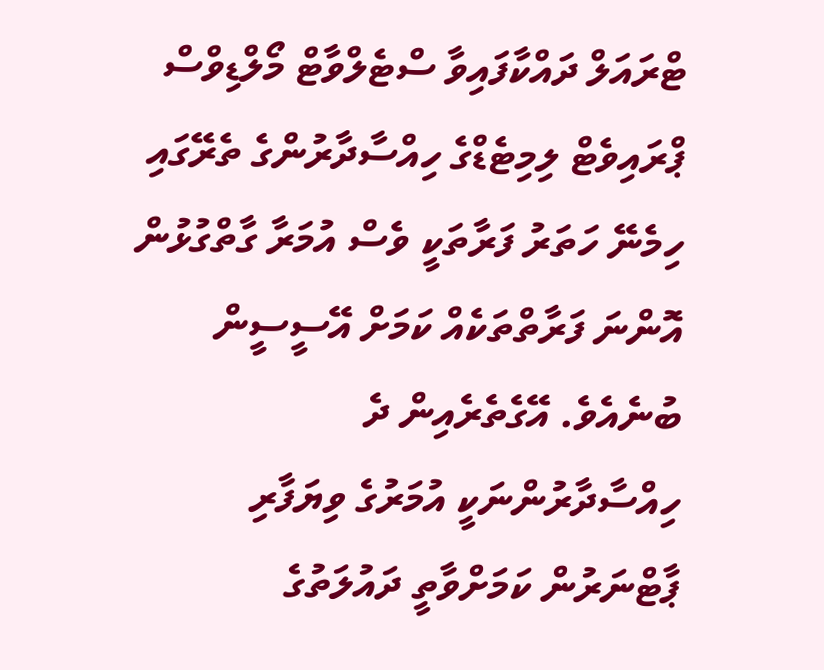ޓްރައަލް ދައްކާފައިވާ ސްޓެލްވާޓް މޯލްޑިވްސް ޕްރައިވެޓް ލިމިޓެޑްގެ ހިއްސާދާރުންގެ ތެރޭގައި ހިމެނޭ ހަތަރު ފަރާތަކީ ވެސް އުމަރާ ގާތްގުޅުން އޮންނަ ފަރާތްތަކެއް ކަމަށް އޭސީސީން ބުނެއެވެ. އޭގެތެރެއިން ދެ ހިއްސާދާރުންނަކީ އުމަރުގެ ވިޔަފާރި ޕާޓްނަރުން ކަމަށްވާތީ ދައުލަތުގެ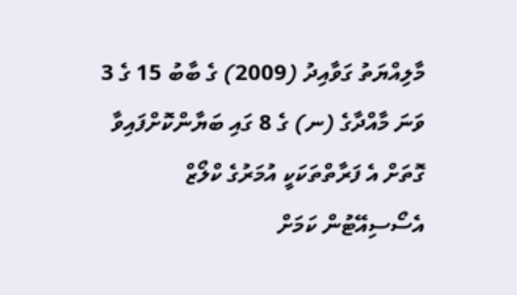މާލިއްޔަތު ގަވާއިދު (2009) ގެ ބާބު 15 ގެ 3 ވަނަ މާއްދާގެ (ނ) ގެ 8 ގައި ބަޔާންކޮށްފައިވާ ގޮތަށް އެ ފަރާތްތަކަކީ އުމަރުގެ ކްލޯޒް އެސޯސިއޭޓުން ކަމަށް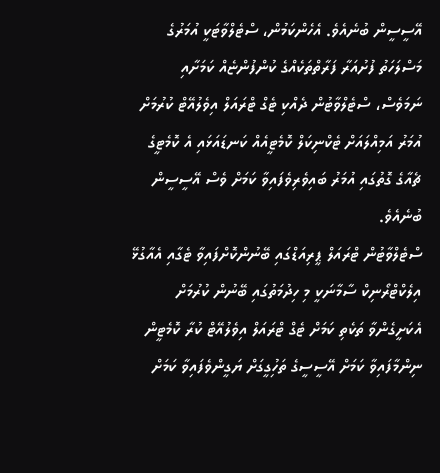އޭސީސީން ބުނެއެވެ. އެހެންކަމުން، ސްޓެލްވާޓަކީ އުމަރުގެ މަސްލަހަތު ފުށުއަރާ ފަރާތްތަކެއްގެ ކުންފުންޏެއް ކަމަށާއި ނަމަވެސް، ސްޓެލްވާޓުން ދެއްކި ޓެގް ޓްރައަލް އިވެލުއޭޓް ކުރުމަށް އުމަރު އަމިއްލައަށް ޓެކްނިކަލް ކޮމެޓީއެއް ކަނޑައަޅައި އެ ކޮމެޓީގެ ޗެއާގެ ގޮތުގައި އުމަރު ބައިވެރިވެފައިވާ ކަމަށް ވެސް އޭސީސީން ބުނެއެވެ.
ސްޓެލްވާޓުން ޓްރައަލް ޕީރިއަޑްގައި ބޭނުންކޮށްފައިވާ ޓެގާއި އެއާގުޅޭ އިލެކްޓްރޯނިކް ސާމާނަކީ މި ހިދުމަތުގައި ބޭނުން ކުރުމަށް އެކަށީގެންވާ ތަކެތި ކަމަށް ޓެގް ޓްރައަލް އިވެލުއޭޓް ކުރާ ކޮމެޓީން ނިންމާފައިވާ ކަމަށް އޭސީސީގެ ތަހިުގީގަށް ޔަގީންވެފައިވާ ކަމަށް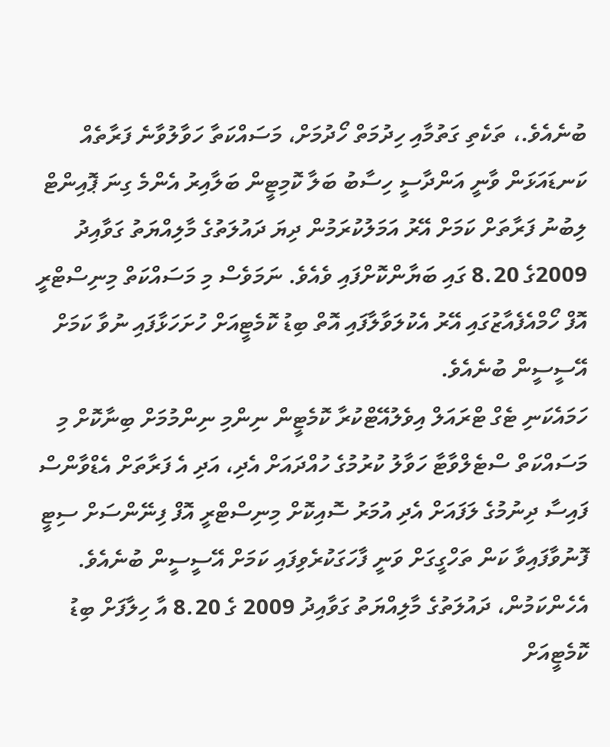ބުނެއެވެ.، ތަކެތި ގަތުމާއި ހިދުމަތް ހޯދުމަށް، މަސައްކަތާ ހަވާލުވާނެ ފަރާތެއް ކަނޑައަޅަން ވާނީ އަންދާސީ ހިސާބު ބަލާ ކޮމިޓީން ބަލާއިރު އެންމެ ގިނަ ޕޮއިންޓް ލިބުނު ފަރާތަށް ކަމަށް އޭރު އަމަލުކުރަމުން ދިޔަ ދައުލަތުގެ މާލިއްޔަތު ގަވާއިދު 2009ގެ 8.20 ގައި ބަޔާންކޮށްފައި ވެއެވެ. ނަމަވެސް މި މަސައްކަތް މިނިސްޓްރީ އޮފް ހޯމްއެފެއާޒުގައި އޭރު އެކުލަވާލާފައި އޮތް ބިޑު ކޮމެޓީއަށް ހުށަހަޅާފައި ނުވާ ކަމަށް އޭސީސީން ބުނެއެވެ.
ހަމައެކަނި ޓެގް ޓްރައަލް އިވެލުއޭޓްކުރާ ކޮމެޓީން ނިންމި ނިންމުމަށް ބިނާކޮށް މި މަސައްކަތް ސްޓެލްވާޓާ ހަވާލު ކުރުމުގެ ހުއްދައަށް އެދި، އަދި އެ ފަރާތަށް އެޑްވާންސް ފައިސާ ދިނުމުގެ ލަފައަށް އެދި އުމަރު ސޮއިކޮށް މިނިސްޓްރީ އޮފް ފިނޭންސަށް ސިޓީ ފޮނުވާފައިވާ ކަން ތަހްގީގަށް ވަނީ ފާހަގަކުރެވިފައި ކަމަށް އޭސީސީން ބުނެއެވެ. އެހެންކަމުން، ދައުލަތުގެ މާލިއްޔަތު ގަވާއިދު 2009 ގެ 8.20 އާ ހިލާފަށް ބިޑު ކޮމެޓީއަށް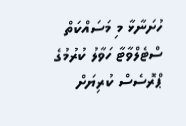ހުށަނާޅާ މި މަސައްކަތް ސްޓެލްވާޓާ ހަވާލު ކުރުމުގެ ޕްރޮސެސް ކުރިޔަށް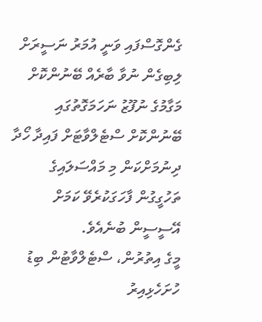ގެންގޮސްފައި ވަނީ އުމަރު ނަސީރަށް ލިބިގެން ނުވާ ބާރެއް ބޭނުންކޮށް މަގާމުގެ ނުފޫޒު ނަހަމަގޮތުގައި ބޭނުންކޮށް ސްޓެލްވާޓަށް ފައިދާ ހޯދާ ދިނުމަށްކަން މި މައްސަލައިގެ ތަހުގީގުން ފާހަގަކުރެވޭ ކަމަށް އޭސީސީން ބުނެއެވެ.
މީގެ އިތުރުން، ސްޓެލްވާޓުން ބިޑު ހުށަހެޅިއިރު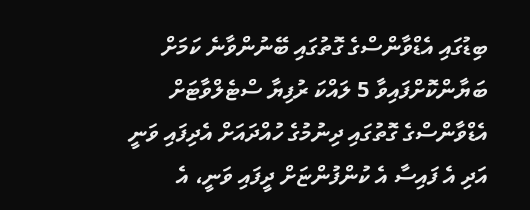ބިޑުގައި އެޑްވާންސްގެ ގޮތުގައި ބޭނުންވާނެ ކަމަށް ބަޔާންކޮށްފައިވާ 5 ލައްކަ ރުފިޔާ ސްޓެލްވާޓަށް އެޑްވާންސްގެ ގޮތުގައި ދިނުމުގެ ހުއްދައަށް އެދިފައި ވަނީ އަދި އެ ފައިސާ އެ ކުންފުންޏަށް ދީފައި ވަނީ، އެ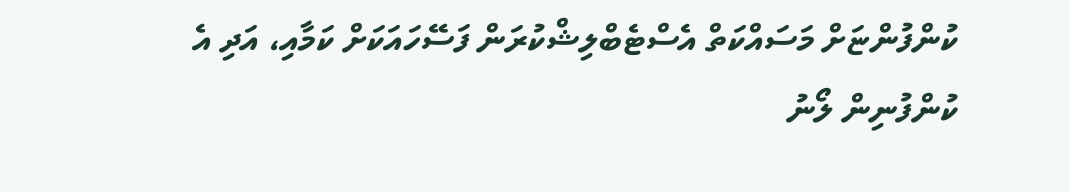ކުންފުންޏަށް މަސައްކަތް އެސްޓެބްލިޝްކުރަން ފަސޭހައަކަށް ކަމާއި، އަދި އެ ކުންފުނިން ލޯނު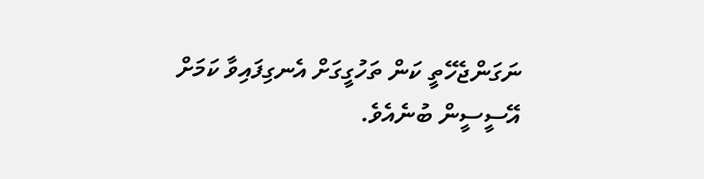ނަގަންޖެހޭތީ ކަން ތަހުގީގަށް އެނގިފައިވާ ކަމަށް އޭސީސީން ބުނެއެވެ.